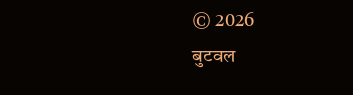© 2026
बुटवल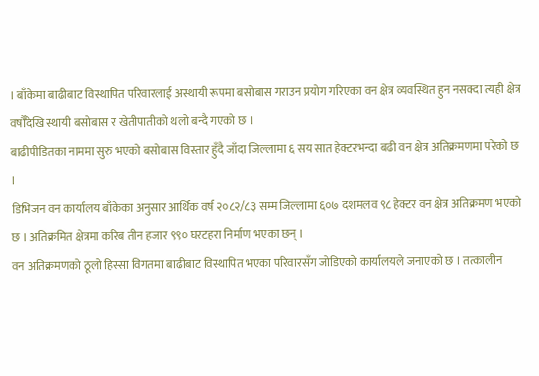। बाँकेमा बाढीबाट विस्थापित परिवारलाई अस्थायी रूपमा बसोबास गराउन प्रयोग गरिएका वन क्षेत्र व्यवस्थित हुन नसक्दा त्यही क्षेत्र वर्षौँदेखि स्थायी बसोबास र खेतीपातीको थलो बन्दै गएको छ ।
बाढीपीडितका नाममा सुरु भएको बसोबास विस्तार हुँदै जाँदा जिल्लामा ६ सय सात हेक्टरभन्दा बढी वन क्षेत्र अतिक्रमणमा परेको छ ।
डिभिजन वन कार्यालय बाँकेका अनुसार आर्थिक वर्ष २०८२/८३ सम्म जिल्लामा ६०७ दशमलव ९८ हेक्टर वन क्षेत्र अतिक्रमण भएको छ । अतिक्रमित क्षेत्रमा करिब तीन हजार ९९० घरटहरा निर्माण भएका छन् ।
वन अतिक्रमणको ठूलो हिस्सा विगतमा बाढीबाट विस्थापित भएका परिवारसँग जोडिएको कार्यालयले जनाएको छ । तत्कालीन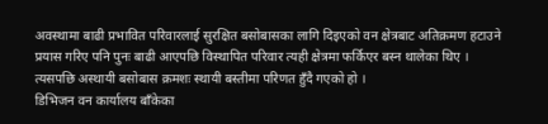अवस्थामा बाढी प्रभावित परिवारलाई सुरक्षित बसोबासका लागि दिइएको वन क्षेत्रबाट अतिक्रमण हटाउने प्रयास गरिए पनि पुनः बाढी आएपछि विस्थापित परिवार त्यही क्षेत्रमा फर्किएर बस्न थालेका थिए । त्यसपछि अस्थायी बसोबास क्रमशः स्थायी बस्तीमा परिणत हुँदै गएको हो ।
डिभिजन वन कार्यालय बाँकेका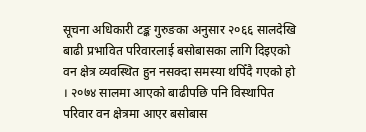सूचना अधिकारी टङ्क गुरुङका अनुसार २०६६ सालदेखि बाढी प्रभावित परिवारलाई बसोबासका लागि दिइएको वन क्षेत्र व्यवस्थित हुन नसक्दा समस्या थपिँदै गएको हो । २०७४ सालमा आएको बाढीपछि पनि विस्थापित परिवार वन क्षेत्रमा आएर बसोबास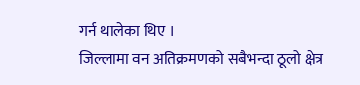गर्न थालेका थिए ।
जिल्लामा वन अतिक्रमणको सबैभन्दा ठूलो क्षेत्र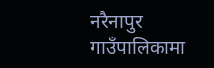नरैनापुर गाउँपालिकामा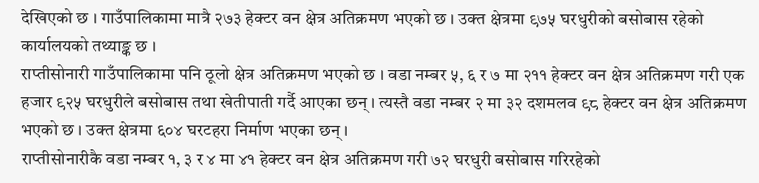देखिएको छ । गाउँपालिकामा मात्रै २७३ हेक्टर वन क्षेत्र अतिक्रमण भएको छ । उक्त क्षेत्रमा ९७५ घरधुरीको बसोबास रहेको कार्यालयको तथ्याङ्क छ ।
राप्तीसोनारी गाउँपालिकामा पनि ठूलो क्षेत्र अतिक्रमण भएको छ । वडा नम्बर ५, ६ र ७ मा २११ हेक्टर वन क्षेत्र अतिक्रमण गरी एक हजार ९२५ घरधुरीले बसोबास तथा खेतीपाती गर्दै आएका छन् । त्यस्तै वडा नम्बर २ मा ३२ दशमलव ९८ हेक्टर वन क्षेत्र अतिक्रमण भएको छ । उक्त क्षेत्रमा ६०४ घरटहरा निर्माण भएका छन् ।
राप्तीसोनारीकै वडा नम्बर १, ३ र ४ मा ४१ हेक्टर वन क्षेत्र अतिक्रमण गरी ७२ घरधुरी बसोबास गरिरहेको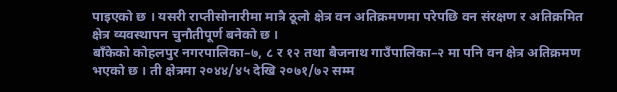पाइएको छ । यसरी राप्तीसोनारीमा मात्रै ठूलो क्षेत्र वन अतिक्रमणमा परेपछि वन संरक्षण र अतिक्रमित क्षेत्र व्यवस्थापन चुनौतीपूर्ण बनेको छ ।
बाँकेको कोहलपुर नगरपालिका–७, ८ र १२ तथा बैजनाथ गाउँपालिका–२ मा पनि वन क्षेत्र अतिक्रमण भएको छ । ती क्षेत्रमा २०४४/४५ देखि २०७१/७२ सम्म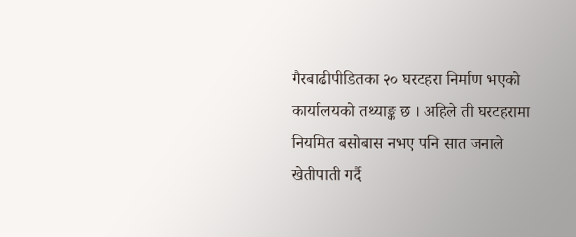गैरबाढीपीडितका २० घरटहरा निर्माण भएको कार्यालयको तथ्याङ्क छ । अहिले ती घरटहरामा नियमित बसोबास नभए पनि सात जनाले खेतीपाती गर्दै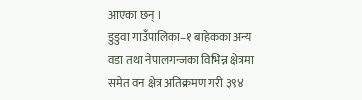आएका छन् ।
डुडुवा गाउँपालिका–१ बाहेकका अन्य वडा तथा नेपालगन्जका विभिन्न क्षेत्रमा समेत वन क्षेत्र अतिक्रमण गरी ३९४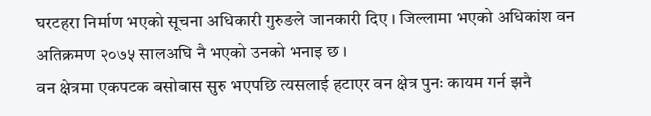घरटहरा निर्माण भएको सूचना अधिकारी गुरुङले जानकारी दिए । जिल्लामा भएको अधिकांश वन अतिक्रमण २०७५ सालअघि नै भएको उनको भनाइ छ ।
वन क्षेत्रमा एकपटक बसोबास सुरु भएपछि त्यसलाई हटाएर वन क्षेत्र पुनः कायम गर्न झनै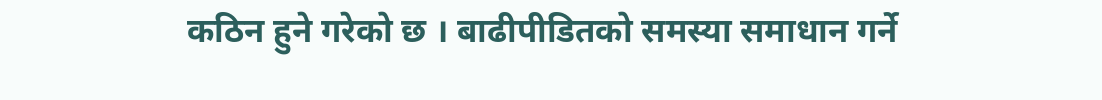कठिन हुने गरेको छ । बाढीपीडितको समस्या समाधान गर्ने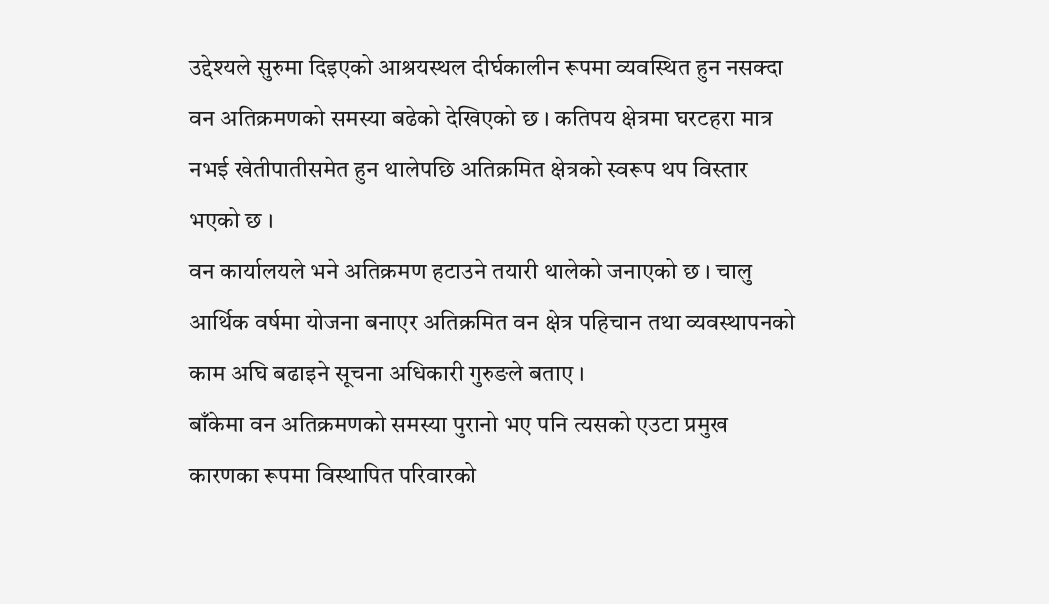उद्देश्यले सुरुमा दिइएको आश्रयस्थल दीर्घकालीन रूपमा व्यवस्थित हुन नसक्दा वन अतिक्रमणको समस्या बढेको देखिएको छ । कतिपय क्षेत्रमा घरटहरा मात्र नभई खेतीपातीसमेत हुन थालेपछि अतिक्रमित क्षेत्रको स्वरूप थप विस्तार भएको छ ।
वन कार्यालयले भने अतिक्रमण हटाउने तयारी थालेको जनाएको छ । चालु आर्थिक वर्षमा योजना बनाएर अतिक्रमित वन क्षेत्र पहिचान तथा व्यवस्थापनको काम अघि बढाइने सूचना अधिकारी गुरुङले बताए ।
बाँकेमा वन अतिक्रमणको समस्या पुरानो भए पनि त्यसको एउटा प्रमुख कारणका रूपमा विस्थापित परिवारको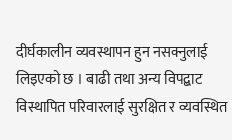दीर्घकालीन व्यवस्थापन हुन नसक्नुलाई लिइएको छ । बाढी तथा अन्य विपद्बाट विस्थापित परिवारलाई सुरक्षित र व्यवस्थित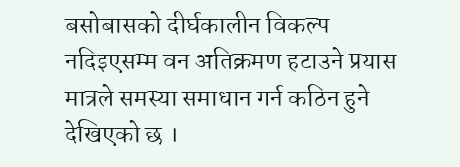बसोबासको दीर्घकालीन विकल्प नदिइएसम्म वन अतिक्रमण हटाउने प्रयास मात्रले समस्या समाधान गर्न कठिन हुने देखिएको छ ।